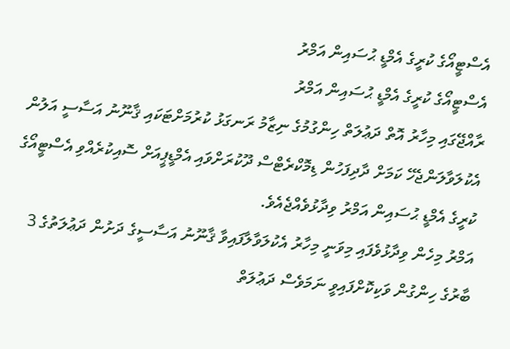އެސްޓީއޯގެ ކުރީގެ އެމްޑީ ޙުސައިން އަމްރު
އެސްޓީއޯގެ ކުރީގެ އެމްޑީ ޙުސައިން އަމްރު
ރާއްޖޭގައި މިހާރު އޮތް ދަޢުލަތް ހިންގުމުގެ ނިޒާމު ރަނގަޅު ކުރުމަށްޓަކައި ޤާނޫނު އަސާސީ އަލުން އެކުލަވާލަންޖެހޭ ކަމަށް ދާދިފަހުން ޑިމޮކްރެޓްސް ދޫކުރަށްވައި އެމްޑީޕީއަށް ސޮއިކުރެއްވި އެސްޓީއޯގެ ކުރީގެ އެމްޑީ ޙުސައިން އަމްރު ވިދާޅުވެއްޖެއެވެ.
އަމްރު މިހެން ވިދާޅުވެފައި މިވަނީ މިހާރު އެކުލަވާލާފައިވާ ޤާނޫނު އަސާސީގެ ދަށުން ދަޢުލަތުގެ 3 ބާރުގެ ހިންގުން ވަކިކޮށްފައިވީ ނަމަވެސް ދަޢުލަތް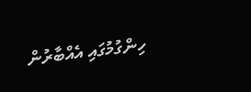ހިންގުމުގައި އެއްބާރުން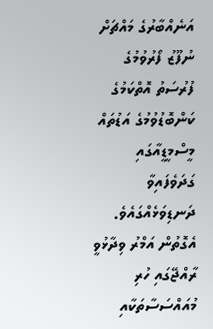އަނެއްބާރުގެ މައްޗަށް ނުފޫޒު ފޯރުވުމުގެ ފުރުސަތު އޮތްކަމުގެ ކަންބޮޑުވުމުގެ އަޑުތައް މީސްމީޑީއާގައި ގަދަވެފައިވާ ދަނޑިވަޅެއްގައެވެ.
އެގޮތުން އަމްރު ވިދާޅުވީ ރާއްޖޭގައި ހުރި މުއައްސަސާތަކާއި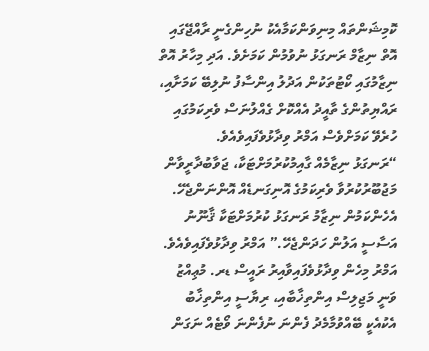ކޮމިޝަންތައް މިނިވަންކަމާއެކު ނުހިންގެނީ ރާއްޖޭގައި އޮތް ނިޒާމް ރަނގަޅު ނުވުމުން ކަމަށެވެ. އަދި މިހާރު އޮތް ނިޒާމުގައި ކޯޓުތަކުން އަދުލު އިންސާފު ނުލިބޭ ކަމަށާއި، ރައްޔިތުންގެ ތާއީދު އެއްކޮށް ގެއްލުނަސް ވެރިކަމުގައި ހުރެވޭ ކަމަށްވެސް އަމްރު ވިދާޅުވެފައިވެއެވެ.
“ރަނގަޅު ނިޒާމެއް ގާއިމުކުރުމަށްޓަކާ، ޖަވާބުދާރީވާން މަޖުބޫރުކުރުވާ ވެރިކަމުގެ އޮނިގަނޑެއް އޮންނަންޖެހޭ. އެހެންކަމުން ނިޒާމު ރަނގަޅު ކުރުމަށްޓަކާ ޤާނޫނު އަސާސީ އަލުން ހަދަންޖެހޭ.” އަމްރު ވިދާޅުވެފައިވެއެވެ.
އަމްރު މިހެން ވިދާޅުވެފައިވާއިރު ރައީސް ޑރ. މުޢިއްޒު ވަނީ މަޖިލިސް އިންތިޚާބާއި، ރިޔާސީ އިންތިޚާބު އެކުއެކީ ބޭއްވުމާމެދު ފެންނަ ނުފެންނަ ވޯޓެއް ނަގަން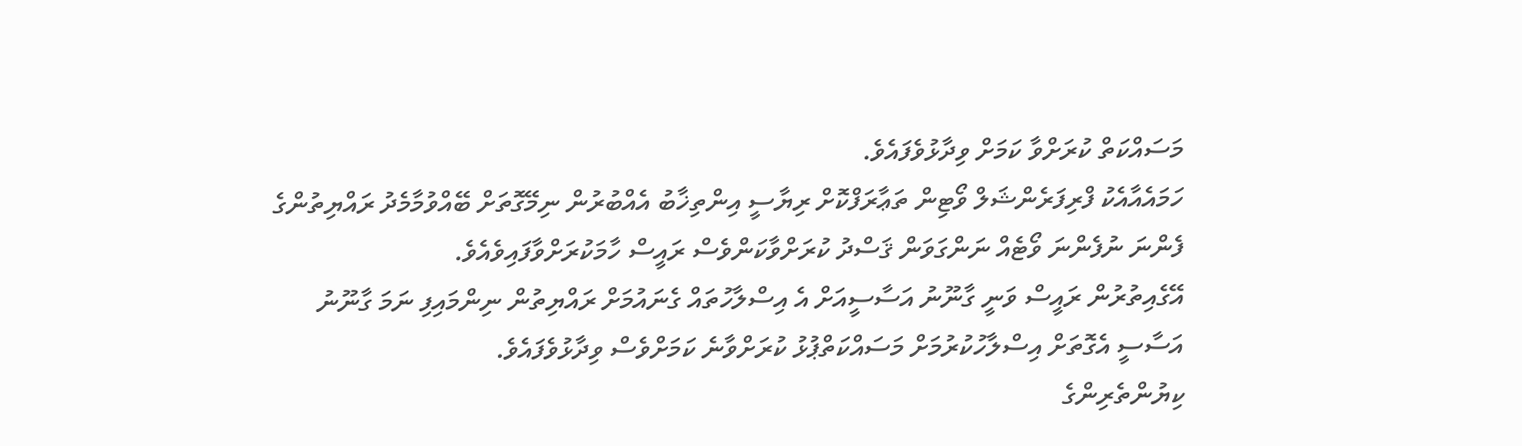މަސައްކަތް ކުރަށްވާ ކަމަށް ވިދާޅުވެފައެވެ.
ހަމައެއާއެކު ފްރިފަރެންޝަލް ވޯޓިން ތަޢާރަފްކޮށް ރިޔާސީ އިންތިޚާބު އެއްބުރުން ނިމޭގޮތަށް ބޭއްވުމާމެދު ރައްޔިތުންގެ ފެންނަ ނުފެންނަ ވޯޓެއް ނަންގަވަން ޤަސްދު ކުރަށްވާކަންވެސް ރައީސް ހާމަކުރަށްވާފައިވެއެވެ.
އޭގެއިތުރުން ރައީސް ވަނީ ގާނޫނު އަސާސީއަށް އެ އިސްލާހުތައް ގެނައުމަށް ރައްޔިތުން ނިންމައިފި ނަމަ ގާނޫނު އަސާސީ އެގޮތަށް އިސްލާހުކުރުމަށް މަސައްކަތްޕުޅު ކުރަށްވާނެ ކަމަށްވެސް ވިދާޅުވެފައެވެ.
ކިޔުންތެރިންގެ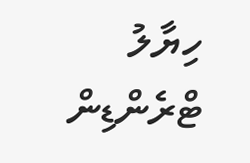ހިޔާލު
ޓްރެންޑިން